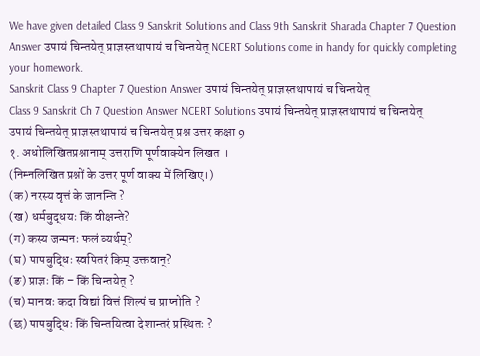We have given detailed Class 9 Sanskrit Solutions and Class 9th Sanskrit Sharada Chapter 7 Question Answer उपायं चिन्तयेत् प्राज्ञस्तथापायं च चिन्तयेत् NCERT Solutions come in handy for quickly completing your homework.
Sanskrit Class 9 Chapter 7 Question Answer उपायं चिन्तयेत् प्राज्ञस्तथापायं च चिन्तयेत्
Class 9 Sanskrit Ch 7 Question Answer NCERT Solutions उपायं चिन्तयेत् प्राज्ञस्तथापायं च चिन्तयेत्
उपायं चिन्तयेत् प्राज्ञस्तथापायं च चिन्तयेत् प्रश्न उत्तर कक्षा 9
१. अधोलिखितप्रश्नानाम् उत्तराणि पूर्णवाक्येन लिखत ।
(निम्नलिखित प्रश्नों के उत्तर पूर्ण वाक्य में लिखिए।)
(क) नरस्य वृत्तं के जानन्ति ?
(ख) धर्मबुद्धयः किं वीक्षन्ते?
(ग) कस्य जन्मनः फलं व्यर्थम्?
(घ) पापबुद्धिः स्वपितरं किम् उक्तवान्?
(ङ) प्राज्ञः किं – किं चिन्तयेत् ?
(च) मानवः कदा विद्यां वित्तं शिल्पं च प्राप्नोति ?
(छ) पापबुद्धिः किं चिन्तयित्वा देशान्तरं प्रस्थितः ?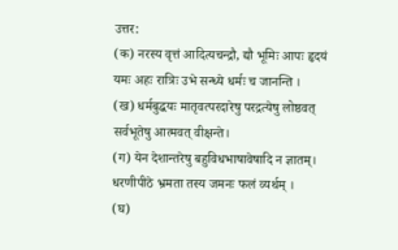उत्तर:
(क) नरस्य वृत्तं आदित्यचन्द्रौ, द्यौ भूमिः आपः हृदयं यमः अहः रात्रिः उभे सन्ध्ये धर्मः च जानन्ति ।
(ख) धर्मबुद्धयः मातृवत्परदारेषु परद्रत्येषु लोष्ठवत् सर्वभूतेषु आत्मवत् वीक्षन्ते।
(ग) येन देशान्तरेषु बहुविधभाषावेषादि न ज्ञातम्। धरणीपीठे भ्रमता तस्य जमनः फलं व्यर्थम् ।
(घ)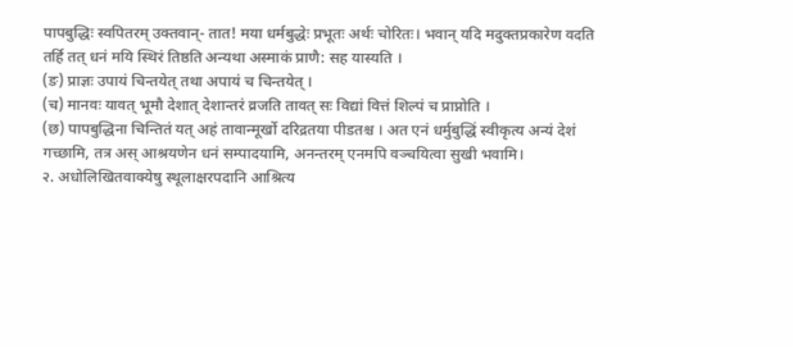पापबुद्धिः स्वपितरम् उक्तवान्- तात! मया धर्मबुद्धेः प्रभूतः अर्थः चोरितः। भवान् यदि मदुक्तप्रकारेण वदति तर्हि तत् धनं मयि स्थिरं तिष्ठति अन्यथा अस्माकं प्राणै: सह यास्यति ।
(ङ) प्राज्ञः उपायं चिन्तयेत् तथा अपायं च चिन्तयेत् ।
(च) मानवः यावत् भूमौ देशात् देशान्तरं व्रजति तावत् सः विद्यां वित्तं शिल्पं च प्राप्नोति ।
(छ) पापबुद्धिना चिन्तितं यत् अहं तावान्मूर्खो दरिद्रतया पीडतश्च । अत एनं धर्मुबुद्धिं स्वीकृत्य अन्यं देशं गच्छामि, तत्र अस् आश्रयणेन धनं सम्पादयामि, अनन्तरम् एनमपि वञ्चयित्वा सुखी भवामि।
२. अधोलिखितवाक्येषु स्थूलाक्षरपदानि आश्रित्य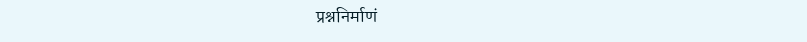प्रश्ननिर्माणं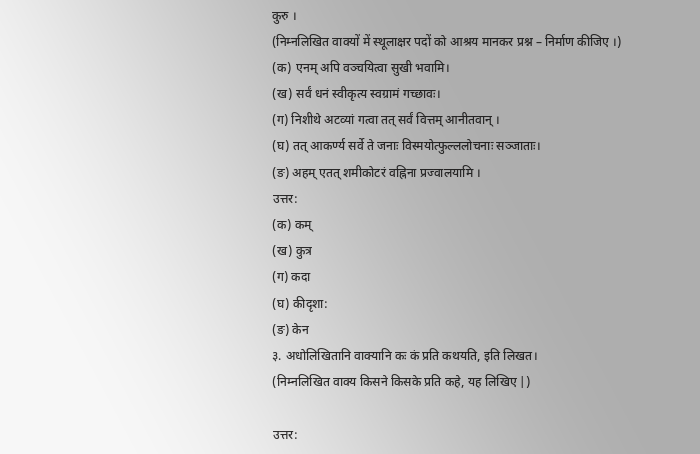कुरु ।
(निम्नलिखित वाक्यों में स्थूलाक्षर पदों को आश्रय मानकर प्रश्न – निर्माण कीजिए ।)
(क) एनम् अपि वञ्चयित्वा सुखी भवामि।
(ख) सर्वं धनं स्वीकृत्य स्वग्रामं गच्छावः।
(ग) निशीथे अटव्यां गत्वा तत् सर्वं वित्तम् आनीतवान् ।
(घ) तत् आकर्ण्य सर्वे ते जनाः विस्मयोत्फुल्ललोचनाः सञ्जाताः।
(ङ) अहम् एतत् शमीकोटरं वह्निना प्रज्वालयामि ।
उत्तर:
(क) कम्
(ख) कुत्र
(ग) कदा
(घ) कीदृशा:
(ङ) केन
३. अधोलिखितानि वाक्यानि कः कं प्रति कथयति, इति लिखत।
(निम्नलिखित वाक्य किसने किसके प्रति कहे, यह लिखिए |)

उत्तर: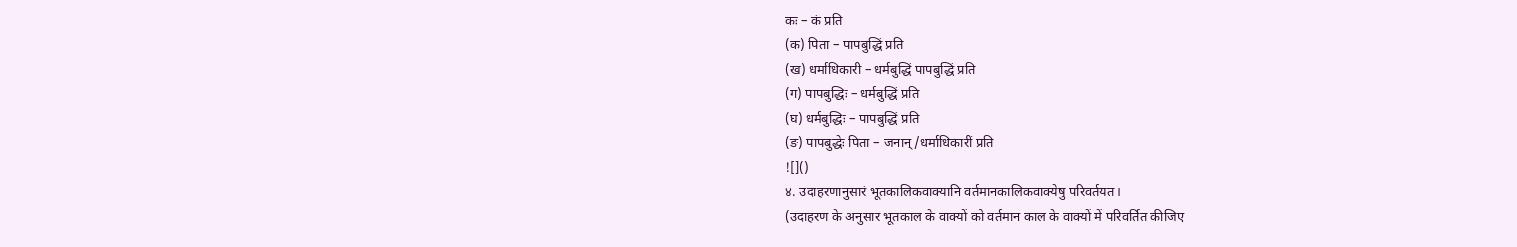कः – कं प्रति
(क) पिता – पापबुद्धिं प्रति
(ख) धर्माधिकारी – धर्मबुद्धिं पापबुद्धिं प्रति
(ग) पापबुद्धिः – धर्मबुद्धिं प्रति
(घ) धर्मबुद्धिः – पापबुद्धिं प्रति
(ङ) पापबुद्धेः पिता – जनान्/धर्माधिकारीं प्रति
![]()
४. उदाहरणानुसारं भूतकालिकवाक्यानि वर्तमानकालिकवाक्येषु परिवर्तयत।
(उदाहरण के अनुसार भूतकाल के वाक्यों को वर्तमान काल के वाक्यों में परिवर्तित कीजिए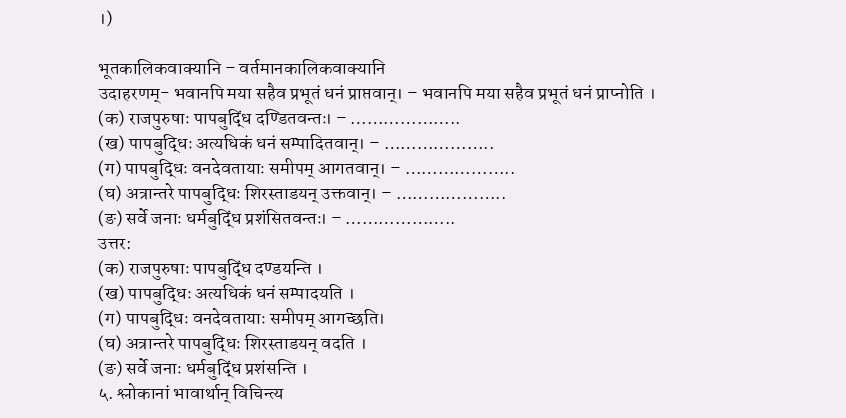।)

भूतकालिकवाक्यानि – वर्तमानकालिकवाक्यानि
उदाहरणम्- भवानपि मया सहैव प्रभूतं धनं प्राप्तवान्। – भवानपि मया सहैव प्रभूतं धनं प्राप्नोति ।
(क) राजपुरुषाः पापबुद्धिं दण्डितवन्तः। – ………………..
(ख) पापबुद्धिः अत्यधिकं धनं सम्पादितवान्। – ………………..
(ग) पापबुद्धिः वनदेवतायाः समीपम् आगतवान्। – ………………..
(घ) अत्रान्तरे पापबुद्धिः शिरस्ताडयन् उक्तवान्। – ………………..
(ङ) सर्वे जनाः धर्मबुद्धिं प्रशंसितवन्तः। – ………………..
उत्तर:
(क) राजपुरुषाः पापबुद्धिं दण्डयन्ति ।
(ख) पापबुद्धिः अत्यधिकं धनं सम्पादयति ।
(ग) पापबुद्धिः वनदेवतायाः समीपम् आगच्छति।
(घ) अत्रान्तरे पापबुद्धिः शिरस्ताडयन् वदति ।
(ङ) सर्वे जनाः धर्मबुद्धिं प्रशंसन्ति ।
५. श्लोकानां भावार्थान् विचिन्त्य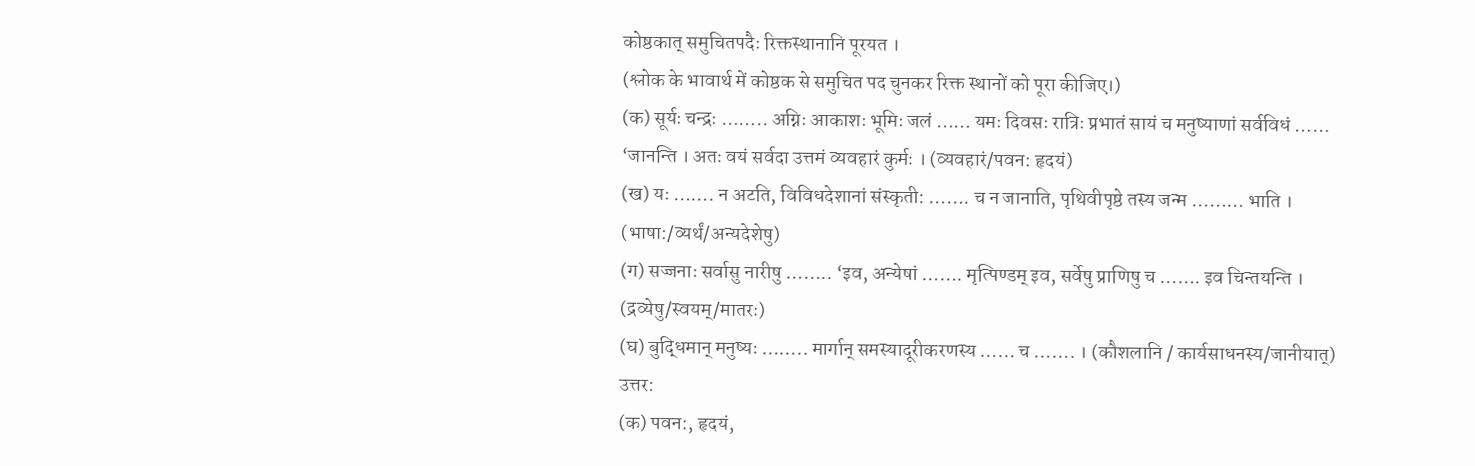कोष्ठकात् समुचितपदैः रिक्तस्थानानि पूरयत ।
(श्लोक के भावार्थ में कोष्ठक से समुचित पद चुनकर रिक्त स्थानों को पूरा कीजिए।)
(क) सूर्यः चन्द्रः …….. अग्निः आकाशः भूमिः जलं …… यमः दिवसः रात्रिः प्रभातं सायं च मनुष्याणां सर्वविधं …… ‘जानन्ति । अतः वयं सर्वदा उत्तमं व्यवहारं कुर्मः । (व्यवहारं/पवन: हृदयं)
(ख) यः ……. न अटति, विविधदेशानां संस्कृती: ……. च न जानाति, पृथिवीपृष्ठे तस्य जन्म ……… भाति । (भाषा:/व्यर्थं/अन्यदेशेषु)
(ग) सज्जनाः सर्वासु नारीषु …….. ‘इव, अन्येषां ……. मृत्पिण्डम् इव, सर्वेषु प्राणिषु च ……. इव चिन्तयन्ति । (द्रव्येषु/स्वयम्/मातरः)
(घ) बुद्धिमान् मनुष्यः …….. मार्गान् समस्यादूरीकरणस्य …… च ……. । (कौशलानि / कार्यसाधनस्य/जानीयात्)
उत्तर:
(क) पवन:, हृदयं,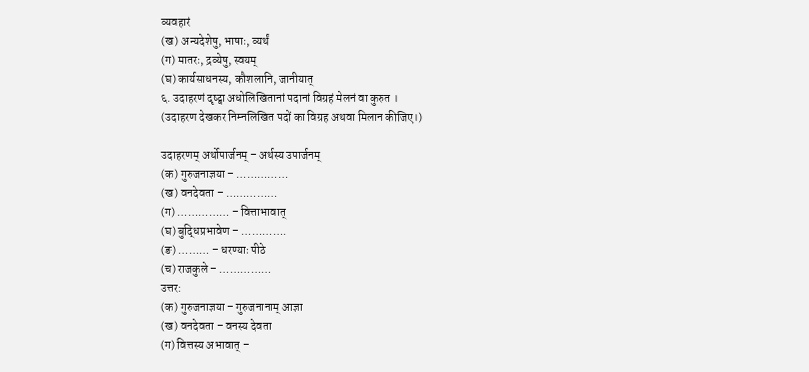व्यवहारं
(ख) अन्यदेशेषु, भाषाः, व्यर्थं
(ग) मातरः, द्रव्येषु, स्वयम्
(घ) कार्यसाधनस्य, कौशलानि, जानीयात्
६. उदाहरणं दृष्ट्वा अधोलिखितानां पदानां विग्रहं मेलनं वा कुरुत ।
(उदाहरण देखकर निम्नलिखित पदों का विग्रह अथवा मिलान कीजिए।)

उदाहरणम् अर्थोपार्जनम् – अर्थस्य उपार्जनम्
(क) गुरुजनाज्ञया – ……………
(ख) वनदेवता – ……………
(ग) …………… – वित्ताभावात्
(घ) बुद्धिप्रभावेण – ………….
(ङ) ……… – धरण्याः पीठे
(च) राजकुले – ……………
उत्तर:
(क) गुरुजनाज्ञया – गुरुजनानाम् आज्ञा
(ख) वनदेवता – वनस्य देवता
(ग) वित्तस्य अभावात् –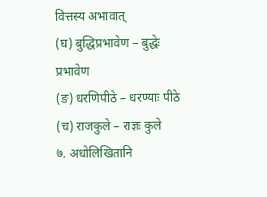वित्तस्य अभावात्
(घ) बुद्धिप्रभावेण – बुद्धेः प्रभावेण
(ङ) धरणिपीठे – धरण्याः पीठे
(च) राजकुले – राज्ञः कुले
७. अधोलिखितानि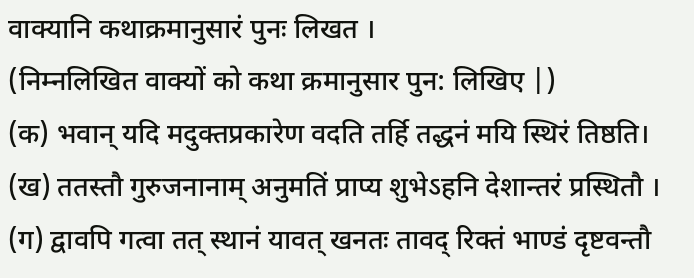वाक्यानि कथाक्रमानुसारं पुनः लिखत ।
(निम्नलिखित वाक्यों को कथा क्रमानुसार पुन: लिखिए |)
(क) भवान् यदि मदुक्तप्रकारेण वदति तर्हि तद्धनं मयि स्थिरं तिष्ठति।
(ख) ततस्तौ गुरुजनानाम् अनुमतिं प्राप्य शुभेऽहनि देशान्तरं प्रस्थितौ ।
(ग) द्वावपि गत्वा तत् स्थानं यावत् खनतः तावद् रिक्तं भाण्डं दृष्टवन्तौ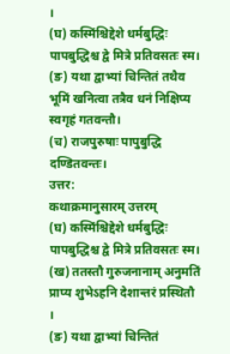।
(घ) कस्मिंश्चिद्देशे धर्मबुद्धिः पापबुद्धिश्च द्वे मित्रे प्रतिवसतः स्म।
(ङ) यथा द्वाभ्यां चिन्तितं तथैव भूमिं खनित्वा तत्रैव धनं निक्षिप्य स्वगृहं गतवन्तौ।
(च) राजपुरुषाः पापुबुद्धि दण्डितवन्तः।
उत्तर:
कथाक्रमानुसारम् उत्तरम्
(घ) कस्मिंश्चिद्देशे धर्मबुद्धिः पापबुद्धिश्च द्वे मित्रे प्रतिवसतः स्म।
(ख) ततस्तौ गुरुजनानाम् अनुमतिं प्राप्य शुभेऽहनि देशान्तरं प्रस्थितौ ।
(ङ) यथा द्वाभ्यां चिन्तितं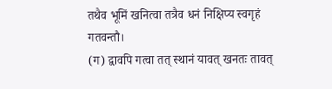तथैव भूमिं खनित्वा तत्रैव धनं निक्षिप्य स्वगृहं गतवन्तौ।
(ग) द्वावपि गत्वा तत् स्थानं यावत् खनतः तावत्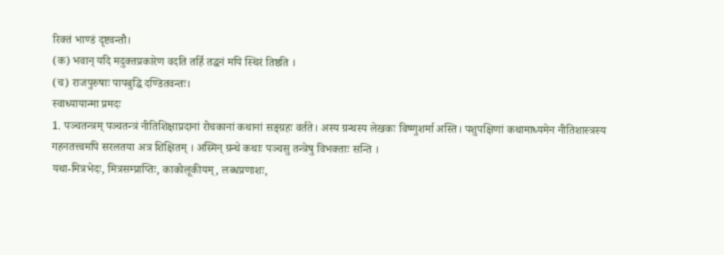रिक्तं भाण्डं दृष्टवन्तौ।
(क) भवान् यदि मदुक्तप्रकारेण वदति तर्हि तद्धनं मयि स्थिरं तिष्ठति ।
(च) राजपुरुषाः पापबुद्धि दण्डितवन्तः।
स्वाध्यायान्मा प्रमदः
1. पञ्चतन्त्रम् पञ्चतन्त्रं नीतिशिक्षाप्रदानां रोचकानां कथानां सङ्ग्रहः वर्तते। अस्य ग्रन्थस्य लेखकः विष्णुशर्मा अस्ति। पशुपक्षिणां कथामाध्यमेन नीतिशास्त्रस्य गहनतत्त्वमपि सरलतया अत्र शिक्षितम् । अस्मिन् ग्रन्थे कथाः पञ्चसु तन्त्रेषु विभक्ताः सन्ति ।
यथा-मित्रभेदः, मित्रसम्प्राप्तिः, काकोलूकीयम्, लब्धप्रणाशः,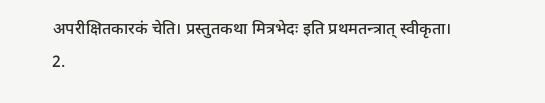अपरीक्षितकारकं चेति। प्रस्तुतकथा मित्रभेदः इति प्रथमतन्त्रात् स्वीकृता।
2.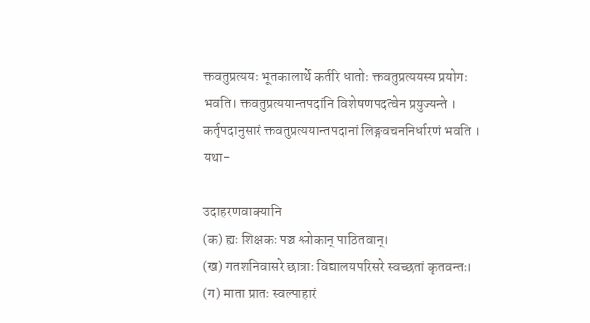क्तवतुप्रत्ययः भूतकालार्थे कर्तरि धातोः क्तवतुप्रत्ययस्य प्रयोगः भवति। क्तवतुप्रत्ययान्तपदांनि विशेषणपदत्वेन प्रयुज्यन्ते । कर्तृपदानुसारं क्तवतुप्रत्ययान्तपदानां लिङ्गवचननिर्धारणं भवति ।
यथा-

उदाहरणवाक्यानि
(क) ह्यः शिक्षकः पञ्च श्लोकान् पाठितवान्।
(ख) गतशनिवासरे छात्राः विद्यालयपरिसरे स्वच्छतां कृतवन्तः।
(ग) माता प्रातः स्वल्पाहारं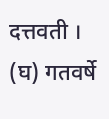दत्तवती ।
(घ) गतवर्षे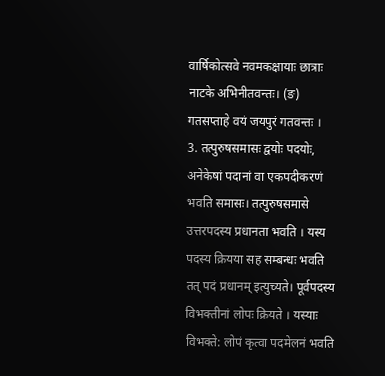वार्षिकोत्सवे नवमकक्षायाः छात्राः नाटके अभिनीतवन्तः। (ङ) गतसप्ताहे वयं जयपुरं गतवन्तः ।
3. तत्पुरुषसमासः द्वयोः पदयोः, अनेकेषां पदानां वा एकपदीकरणं भवति समासः। तत्पुरुषसमासे उत्तरपदस्य प्रधानता भवति । यस्य पदस्य क्रियया सह सम्बन्धः भवति तत् पदं प्रधानम् इत्युच्यते। पूर्वपदस्य विभक्तीनां लोपः क्रियते । यस्याः विभक्ते: लोपं कृत्वा पदमेलनं भवति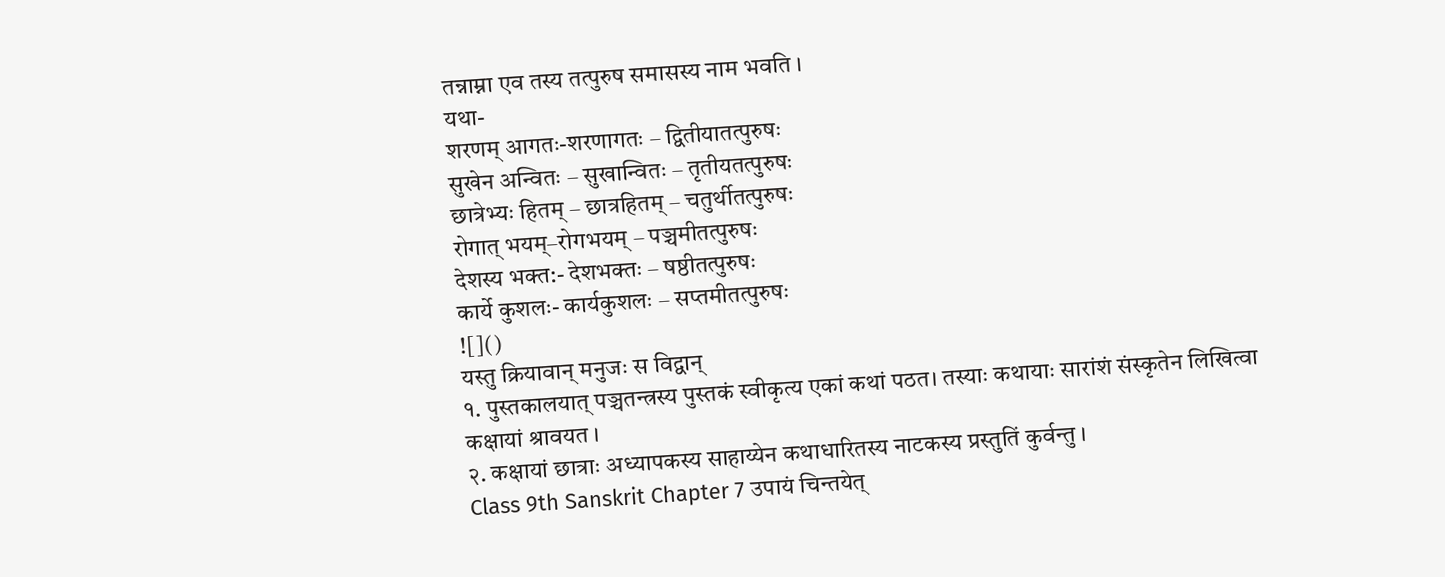तन्नाम्ना एव तस्य तत्पुरुष समासस्य नाम भवति ।
यथा-
शरणम् आगतः-शरणागतः – द्वितीयातत्पुरुषः
सुखेन अन्वितः – सुखान्वितः – तृतीयतत्पुरुषः
छात्रेभ्यः हितम् – छात्रहितम् – चतुर्थीतत्पुरुषः
रोगात् भयम्–रोगभयम् – पञ्चमीतत्पुरुषः
देशस्य भक्त:- देशभक्तः – षष्ठीतत्पुरुषः
कार्ये कुशलः- कार्यकुशलः – सप्तमीतत्पुरुषः
![]()
यस्तु क्रियावान् मनुजः स विद्वान्
१. पुस्तकालयात् पञ्चतन्त्रस्य पुस्तकं स्वीकृत्य एकां कथां पठत। तस्याः कथायाः सारांशं संस्कृतेन लिखित्वा कक्षायां श्रावयत ।
२. कक्षायां छात्राः अध्यापकस्य साहाय्येन कथाधारितस्य नाटकस्य प्रस्तुतिं कुर्वन्तु ।
Class 9th Sanskrit Chapter 7 उपायं चिन्तयेत्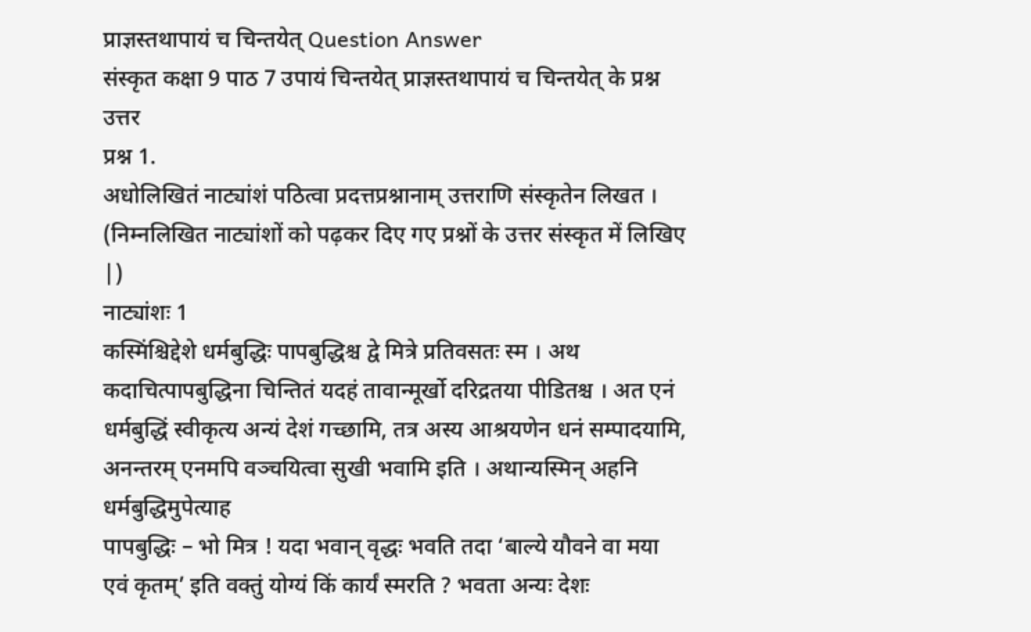प्राज्ञस्तथापायं च चिन्तयेत् Question Answer
संस्कृत कक्षा 9 पाठ 7 उपायं चिन्तयेत् प्राज्ञस्तथापायं च चिन्तयेत् के प्रश्न उत्तर
प्रश्न 1.
अधोलिखितं नाट्यांशं पठित्वा प्रदत्तप्रश्नानाम् उत्तराणि संस्कृतेन लिखत ।
(निम्नलिखित नाट्यांशों को पढ़कर दिए गए प्रश्नों के उत्तर संस्कृत में लिखिए |)
नाट्यांशः 1
कस्मिंश्चिद्देशे धर्मबुद्धिः पापबुद्धिश्च द्वे मित्रे प्रतिवसतः स्म । अथ कदाचित्पापबुद्धिना चिन्तितं यदहं तावान्मूर्खो दरिद्रतया पीडितश्च । अत एनं धर्मबुद्धिं स्वीकृत्य अन्यं देशं गच्छामि, तत्र अस्य आश्रयणेन धनं सम्पादयामि, अनन्तरम् एनमपि वञ्चयित्वा सुखी भवामि इति । अथान्यस्मिन् अहनि धर्मबुद्धिमुपेत्याह
पापबुद्धिः – भो मित्र ! यदा भवान् वृद्धः भवति तदा ‘बाल्ये यौवने वा मया एवं कृतम्’ इति वक्तुं योग्यं किं कार्यं स्मरति ? भवता अन्यः देशः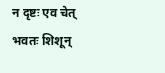न दृष्टः एव चेत् भवतः शिशून्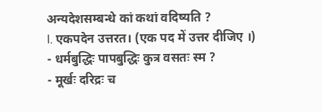अन्यदेशसम्बन्धे कां कथां वदिष्यति ?
I. एकपदेन उत्तरत। (एक पद में उत्तर दीजिए ।)
- धर्मबुद्धिः पापबुद्धिः कुत्र वसतः स्म ?
- मूर्खः दरिद्रः च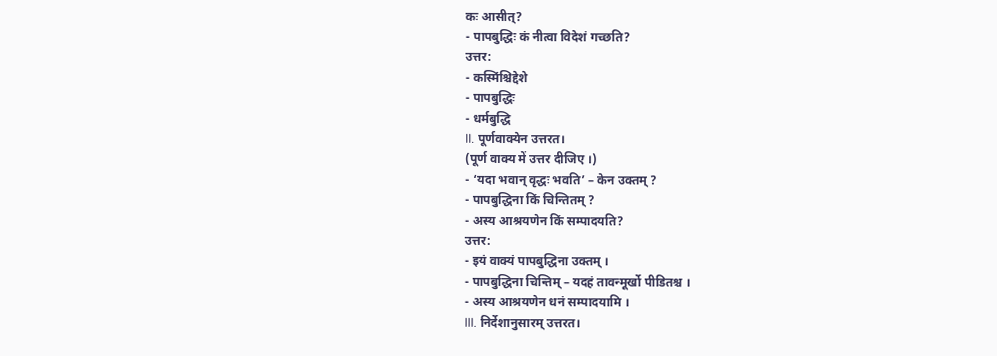कः आसीत्?
- पापबुद्धिः कं नीत्वा विदेशं गच्छति?
उत्तर:
- कस्मिंश्चिद्देशे
- पापबुद्धिः
- धर्मबुद्धि
II. पूर्णवाक्येन उत्तरत।
(पूर्ण वाक्य में उत्तर दीजिए ।)
- ‘यदा भवान् वृद्धः भवति’ – केन उक्तम् ?
- पापबुद्धिना किं चिन्तितम् ?
- अस्य आश्रयणेन किं सम्पादयति?
उत्तर:
- इयं वाक्यं पापबुद्धिना उक्तम् ।
- पापबुद्धिना चिन्तिम् – यदहं तावन्मूर्खो पीडितश्च ।
- अस्य आश्रयणेन धनं सम्पादयामि ।
III. निर्देशानुसारम् उत्तरत।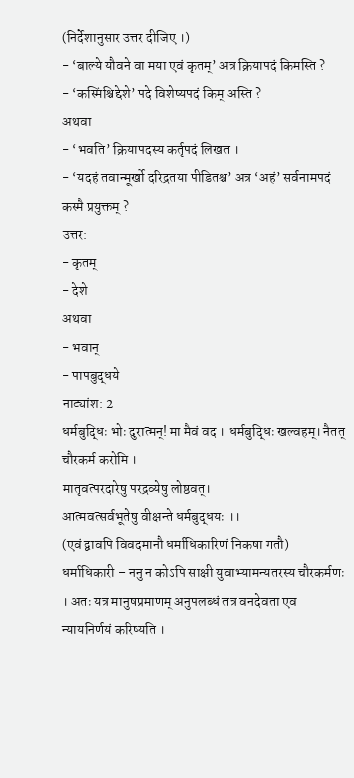(निर्देशानुसार उत्तर दीजिए ।)
- ‘बाल्ये यौवने वा मया एवं कृतम्’ अत्र क्रियापदं किमस्ति ?
- ‘कस्मिंश्चिद्देशे’ पदे विशेष्यपदं किम् अस्ति ?
अथवा
- ‘भवति’ क्रियापदस्य कर्तृपदं लिखत ।
- ‘यदहं तवान्मूर्खो दरिद्रतया पीडितश्च’ अत्र ‘अहं’ सर्वनामपदं कस्मै प्रयुक्तम् ?
उत्तर:
- कृतम्
- देशे
अथवा
- भवान्
- पापबुद्धये
नाट्यांश: 2
धर्मबुद्धिः भोः दुरात्मन्! मा मैवं वद । धर्मबुद्धिः खल्वहम्। नैतत् चौरकर्म करोमि ।
मातृवत्परदारेषु परद्रव्येषु लोष्ठवत्।
आत्मवत्सर्वभूतेषु वीक्षन्ते धर्मबुद्धयः ।।
(एवं द्वावपि विवदमानौ धर्माधिकारिणं निकषा गतौ)
धर्माधिकारी – ननु न कोऽपि साक्षी युवाभ्यामन्यतरस्य चौरकर्मणः । अतः यत्र मानुषप्रमाणम् अनुपलब्धं तत्र वनदेवता एव न्यायनिर्णयं करिष्यति ।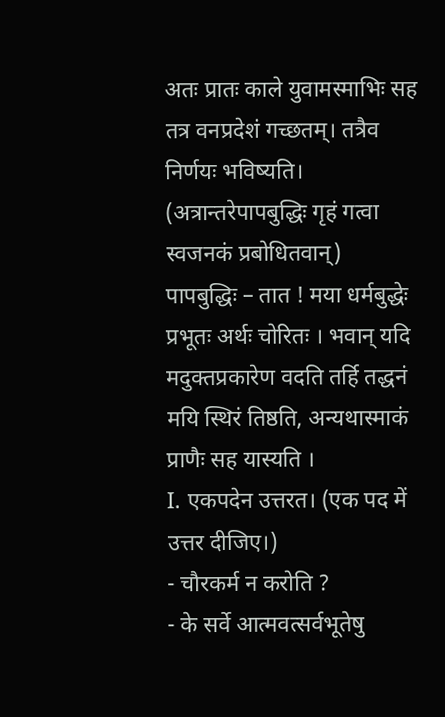अतः प्रातः काले युवामस्माभिः सह तत्र वनप्रदेशं गच्छतम्। तत्रैव निर्णयः भविष्यति।
(अत्रान्तरेपापबुद्धिः गृहं गत्वा स्वजनकं प्रबोधितवान्)
पापबुद्धिः – तात ! मया धर्मबुद्धेः प्रभूतः अर्थः चोरितः । भवान् यदि मदुक्तप्रकारेण वदति तर्हि तद्धनं मयि स्थिरं तिष्ठति, अन्यथास्माकं प्राणैः सह यास्यति ।
I. एकपदेन उत्तरत। (एक पद में उत्तर दीजिए।)
- चौरकर्म न करोति ?
- के सर्वे आत्मवत्सर्वभूतेषु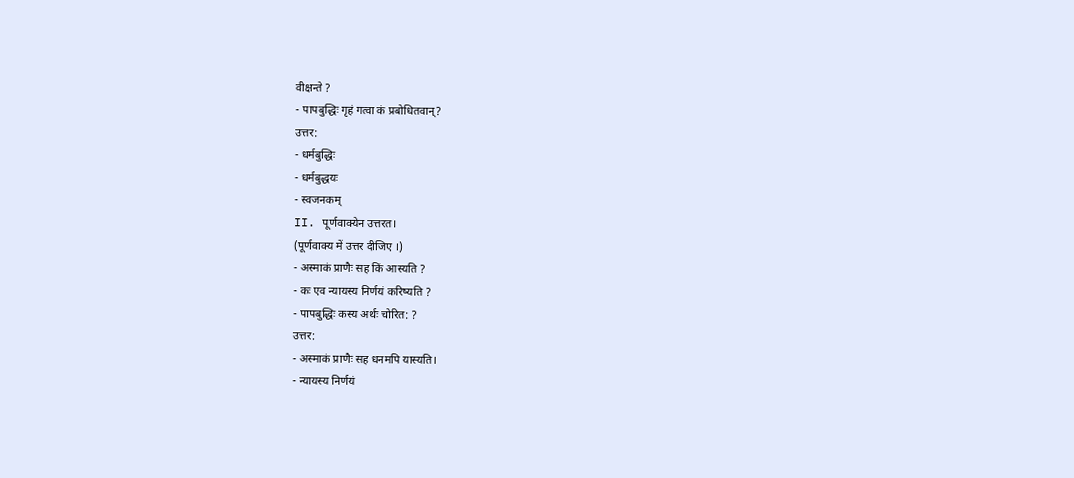वीक्षन्ते ?
- पापबुद्धिः गृहं गत्वा कं प्रबोधितवान्?
उत्तर:
- धर्मबुद्धिः
- धर्मबुद्धयः
- स्वजनकम्
II. पूर्णवाक्येन उत्तरत।
(पूर्णवाक्य में उत्तर दीजिए ।)
- अस्माकं प्राणैः सह किं आस्यति ?
- कः एव न्यायस्य निर्णयं करिष्यति ?
- पापबुद्धिः कस्य अर्थः चोरित: ?
उत्तर:
- अस्माकं प्राणैः सह धनमपि यास्यति।
- न्यायस्य निर्णयं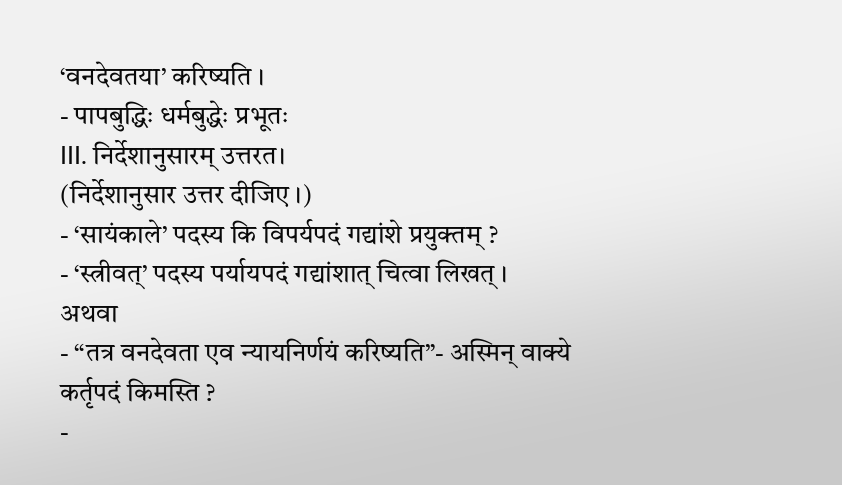‘वनदेवतया’ करिष्यति ।
- पापबुद्धिः धर्मबुद्धेः प्रभूतः
III. निर्देशानुसारम् उत्तरत।
(निर्देशानुसार उत्तर दीजिए ।)
- ‘सायंकाले’ पदस्य कि विपर्यपदं गद्यांशे प्रयुक्तम् ?
- ‘स्त्रीवत्’ पदस्य पर्यायपदं गद्यांशात् चित्वा लिखत् ।
अथवा
- “तत्र वनदेवता एव न्यायनिर्णयं करिष्यति”- अस्मिन् वाक्ये कर्तृपदं किमस्ति ?
-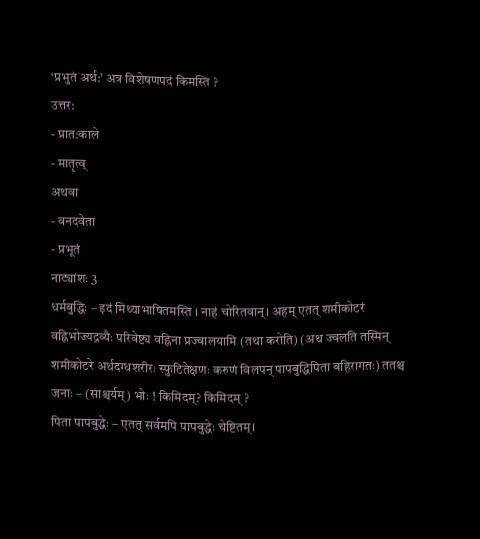‘प्रभुतं अर्थ:’ अत्र विशेषणपदं किमस्ति ?
उत्तर:
- प्रात:काले
- मातृत्व्
अथवा
- वनदवेता
- प्रभूतं
नाट्यांशः 3
धर्मबुद्धिः – इदं मिथ्याभाषितमस्ति । नाहं चोरितवान्। अहम् एतत् शमीकोटरं वह्निभोज्यद्रव्यैः परिवेष्ट्य वह्निना प्रज्वालयामि (तथा करोति) (अथ ज्वलति तस्मिन् शमीकोटरे अर्धदग्धशरीरः स्फुटितेक्षणः करुणं विलपन् पापबुद्धिपिता बहिरागतः) ततश्च
जनाः – (साश्चर्यम्) भोः ! किमिदम्? किमिदम् ?
पिता पापबुद्धेः – एतत् सर्वमपि पापबुद्धेः चेष्टितम्।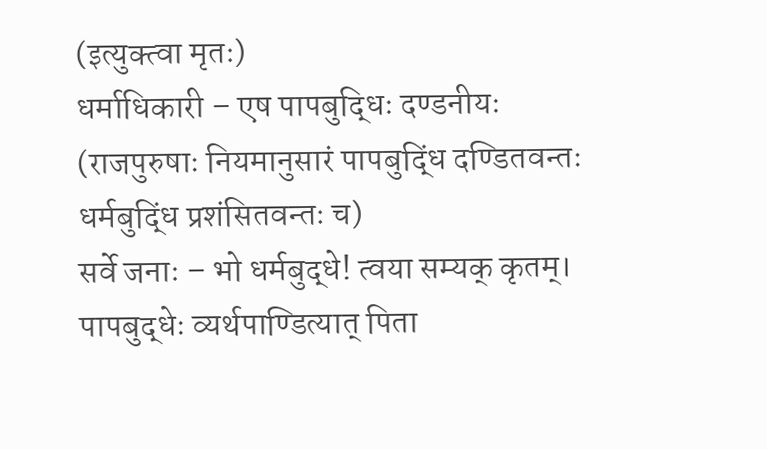(इत्युक्त्वा मृतः)
धर्माधिकारी – एष पापबुद्धिः दण्डनीयः (राजपुरुषाः नियमानुसारं पापबुद्धिं दण्डितवन्तः धर्मबुद्धिं प्रशंसितवन्तः च)
सर्वे जनाः – भो धर्मबुद्धे! त्वया सम्यक् कृतम्। पापबुद्धेः व्यर्थपाण्डित्यात् पिता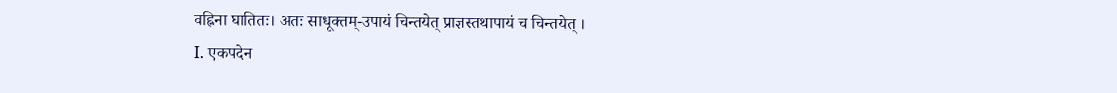वह्निना घातितः। अतः साधूक्तम्-उपायं चिन्तयेत् प्राज्ञस्तथापायं च चिन्तयेत् ।
I. एकपदेन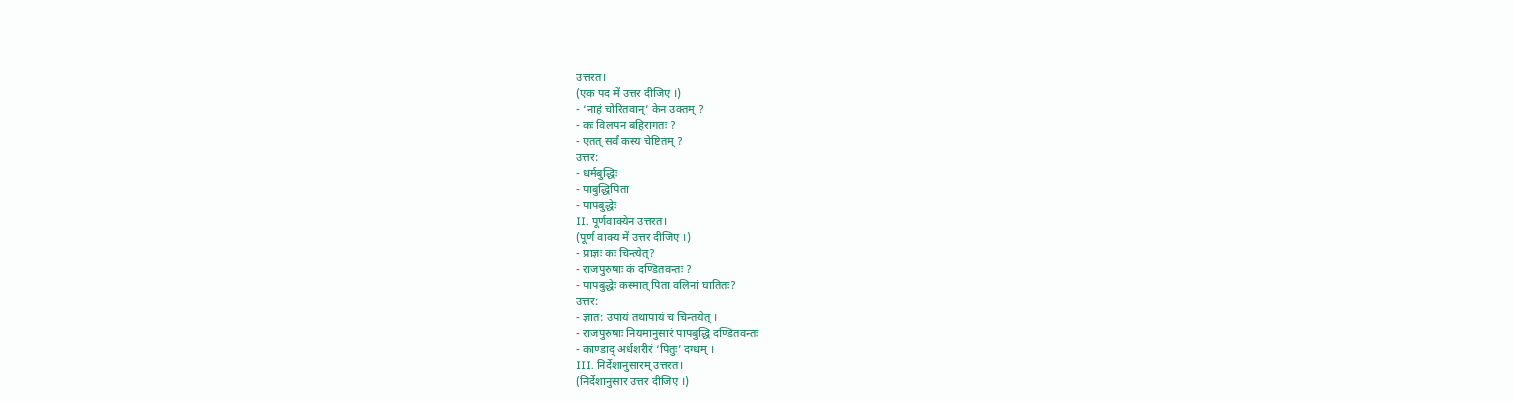उत्तरत।
(एक पद में उत्तर दीजिए ।)
- ‘नाहं चोरितवान्’ केन उक्तम् ?
- कः विलपन बहिरागतः ?
- एतत् सर्वं कस्य चेष्टितम् ?
उत्तर:
- धर्मबुद्धिः
- पाबुद्धिपिता
- पापबुद्धेः
II. पूर्णवाक्येन उत्तरत।
(पूर्ण वाक्य में उत्तर दीजिए ।)
- प्राज्ञः कः चिन्त्येत्?
- राजपुरुषाः कं दण्डितवन्तः ?
- पापबुद्धेः कस्मात् पिता वलिनां घातितः?
उत्तर:
- ज्ञात: उपायं तथापायं च चिन्तयेत् ।
- राजपुरुषाः नियमानुसारं पापबुद्धि दण्डितवन्तः
- काण्डाद् अर्धशरीरं ‘पितुः’ दग्धम् ।
III. निर्देशानुसारम् उत्तरत।
(निर्देशानुसार उत्तर दीजिए ।)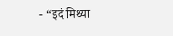- “इदं मिथ्या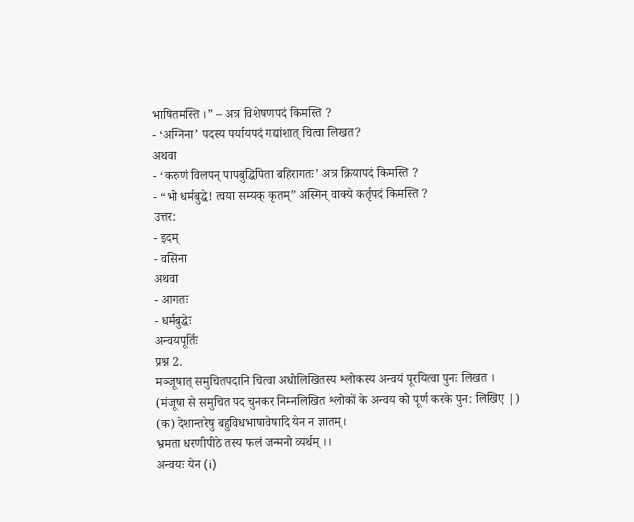भाषितमस्ति ।” – अत्र विशेषणपदं किमस्ति ?
- ‘अग्निना’ पदस्य पर्यायपदं गद्यांशात् चित्वा लिखत?
अथवा
- ‘करुणं विलपन् पापबुद्धिपिता बहिरागतः’ अत्र क्रियापदं किमस्ति ?
- “भो धर्मबुद्धे! त्वया सम्यक् कृतम्” अस्मिन् वाक्ये कर्तृपदं किमस्ति ?
उत्तर:
- इदम्
- वसिना
अथवा
- आगतः
- धर्मबुद्धेः
अन्वयपूर्तिः
प्रश्न 2.
मञ्जूषात् समुचितपदानि चित्वा अधोलिखितस्य श्लोकस्य अन्वयं पूरयित्वा पुनः लिखत ।
(मंजूषा से समुचित पद चुनकर निम्नलिखित श्लोकों के अन्वय को पूर्ण करके पुन: लिखिए |)
(क) देशान्तरेषु बहुविधभाषावेषादि येन न ज्ञातम्।
भ्रमता धरणीपीठे तस्य फलं जन्मनो व्यर्थम् ।।
अन्वयः येन (i)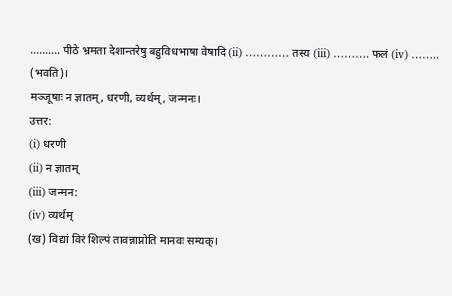………. पीठे भ्रमता देशान्तरेषु बहुविधभाषा वेषादि (ii) ………… तस्य (iii) ………. फलं (iv) …….. (भवति)।
मञ्जूषाः न ज्ञातम्, धरणी, व्यर्थम्, जन्मनः।
उत्तर:
(i) धरणी
(ii) न ज्ञातम्
(iii) जन्मन:
(iv) व्यर्थम्
(ख) विद्यां विरं शिल्पं तावन्नाप्नोति मानवः सम्यक्।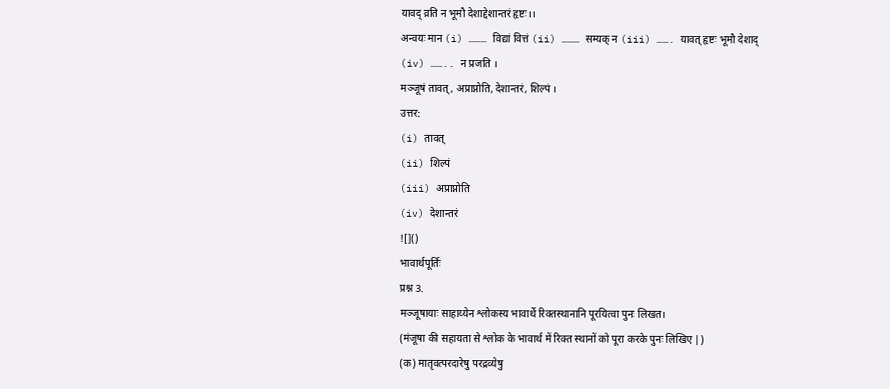यावद् व्रति न भूमौ देशाद्देशान्तरं हृष्टः।।
अन्वयः मान (i) ……… विद्यां वित्तं (ii) ……… सम्यक् न (iii) ……. यावत् हृष्टः भूमौ देशाद् (iv) …….. न प्रजति ।
मञ्जूषं तावत्, अप्राप्नोति, देशान्तरं, शिल्पं ।
उत्तर:
(i) तावत्
(ii) शिल्पं
(iii) अप्राप्नोति
(iv) देशान्तरं
![]()
भावार्थपूर्तिः
प्रश्न 3.
मञ्जूषायाः साहाय्येन श्लोकस्य भावार्थे रिक्तस्थानानि पूरयित्वा पुनः लिखत।
(मंजूषा की सहायता से श्लोक के भावार्थ में रिक्त स्थानों को पूरा करके पुनः लिखिए |)
(क) मातृवत्परदारेषु परद्रव्येषु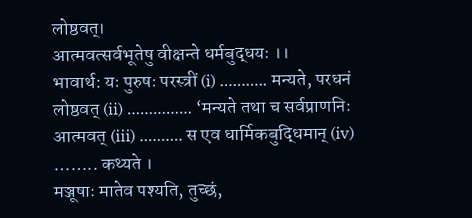लोष्ठवत्।
आत्मवत्सर्वभूतेषु वीक्षन्ते धर्मबुद्धयः ।।
भावार्थ: यः पुरुषः परस्त्रीं (i) ……….. मन्यते, परधनं लोष्ठवत् (ii) …………… ‘मन्यते तथा च सर्वप्राणनिः आत्मवत् (iii) ………. स एव धार्मिकबुद्धिमान् (iv) …….. कथ्यते ।
मञ्जूषाः मातेव पश्यति, तुच्छं,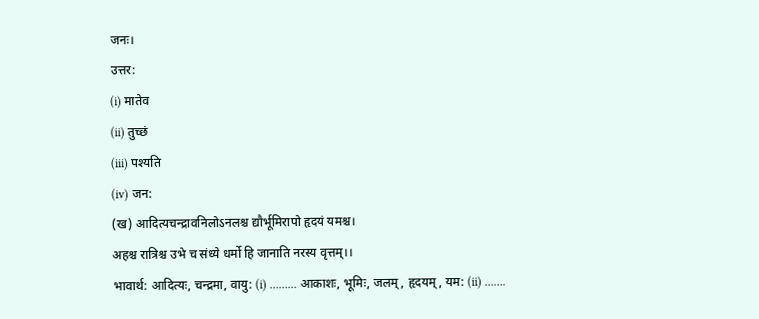जनः।
उत्तर:
(i) मातेव
(ii) तुच्छं
(iii) पश्यति
(iv) जन:
(ख) आदित्यचन्द्रावनिलोऽनलश्च द्यौर्भूमिरापो हृदयं यमश्च।
अहश्च रात्रिश्च उभे च संध्ये धर्मो हि जानाति नरस्य वृत्तम्।।
भावार्थ: आदित्यः, चन्द्रमा, वायु: (i) ……… आकाशः, भूमिः, जलम्, हृदयम्, यम: (ii) …….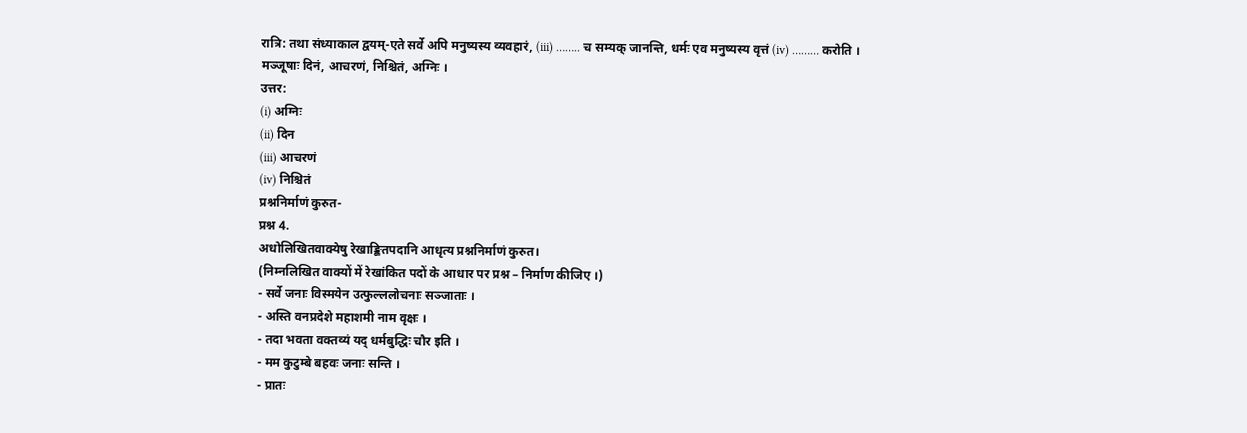रात्रि: तथा संध्याकाल द्वयम्-एते सर्वे अपि मनुष्यस्य व्यवहारं, (iii) …….. च सम्यक् जानन्ति, धर्मः एव मनुष्यस्य वृत्तं (iv) ……… करोति ।
मञ्जूषाः दिनं, आचरणं, निश्चितं, अग्निः ।
उत्तर:
(i) अग्निः
(ii) दिन
(iii) आचरणं
(iv) निश्चितं
प्रश्ननिर्माणं कुरुत-
प्रश्न 4.
अधोलिखितवाक्येषु रेखाङ्कितपदानि आधृत्य प्रश्ननिर्माणं कुरुत।
(निम्नलिखित वाक्यों में रेखांकित पदों के आधार पर प्रश्न – निर्माण कीजिए ।)
- सर्वे जनाः विस्मयेन उत्फुल्ललोचनाः सञ्जाताः ।
- अस्ति वनप्रदेशे महाशमी नाम वृक्षः ।
- तदा भवता वक्तव्यं यद् धर्मबुद्धिः चौर इति ।
- मम कुटुम्बे बहवः जनाः सन्ति ।
- प्रातः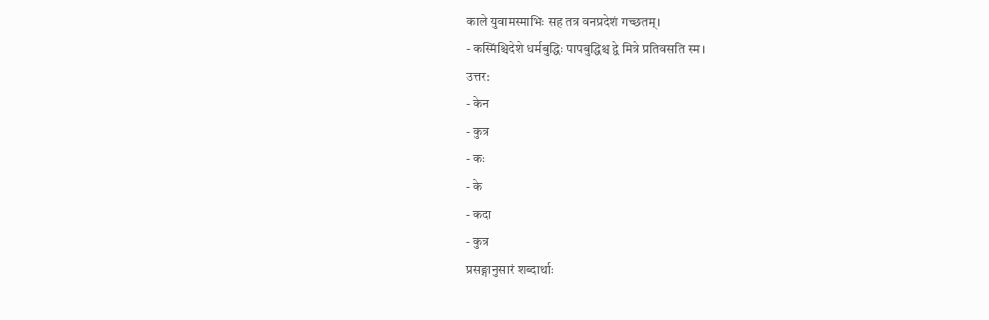काले युवामस्माभिः सह तत्र वनप्रदेशं गच्छतम्।
- कस्मिंश्चिदेशे धर्मबुद्धिः पापबुद्धिश्च द्वे मित्रे प्रतिवसति स्म ।
उत्तर:
- केन
- कुत्र
- कः
- के
- कदा
- कुत्र
प्रसङ्गानुसारं शब्दार्थाः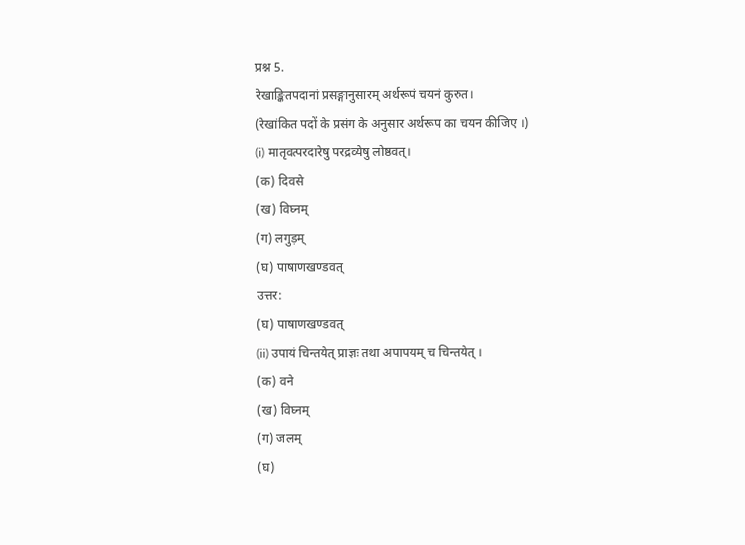प्रश्न 5.
रेखाङ्कितपदानां प्रसङ्गानुसारम् अर्थरूपं चयनं कुरुत।
(रेखांकित पदों के प्रसंग के अनुसार अर्थरूप का चयन कीजिए ।)
(i) मातृवत्परदारेषु परद्रव्येषु लोष्ठवत्।
(क) दिवसे
(ख) विघ्नम्
(ग) लगुड़म्
(घ) पाषाणखण्डवत्
उत्तर:
(घ) पाषाणखण्डवत्
(ii) उपायं चिन्तयेत् प्राज्ञः तथा अपापयम् च चिन्तयेत् ।
(क) वने
(ख) विघ्नम्
(ग) जलम्
(घ)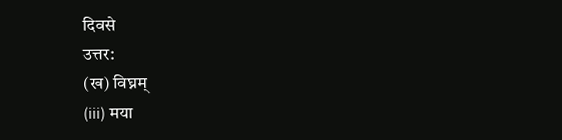दिवसे
उत्तर:
(ख) विघ्नम्
(iii) मया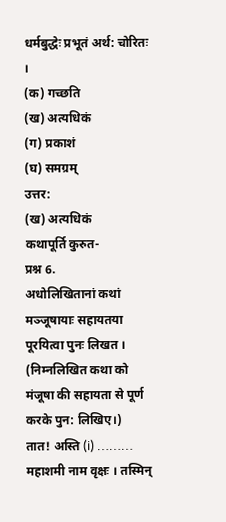धर्मबुद्धेः प्रभूतं अर्थ: चोरितः ।
(क) गच्छति
(ख) अत्यधिकं
(ग) प्रकाशं
(घ) समग्रम्
उत्तर:
(ख) अत्यधिकं
कथापूर्ति कुरुत-
प्रश्न 6.
अधोलिखितानां कथां मञ्जूषायाः सहायतया पूरयित्वा पुनः लिखत ।
(निम्नलिखित कथा को मंजूषा की सहायता से पूर्ण करके पुन: लिखिए।)
तात! अस्ति (i) ……… महाशमी नाम वृक्षः । तस्मिन्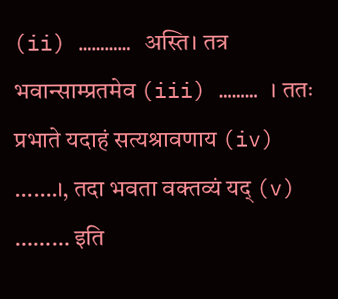(ii) ………… अस्ति। तत्र भवान्साम्प्रतमेव (iii) ……… । ततः प्रभाते यदाहं सत्यश्रावणाय (iv) …….।, तदा भवता वक्तव्यं यद् (v) ……… इति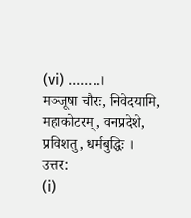(vi) ……..।
मञ्जूषा चौरः, निवेदयामि, महाकोटरम्, वनप्रदेशे, प्रविशतु, धर्मबुद्धिः ।
उत्तर:
(i)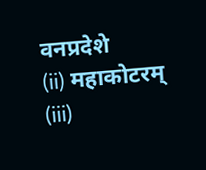वनप्रदेशे
(ii) महाकोटरम्
(iii)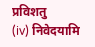प्रविशतु
(iv) निवेदयामि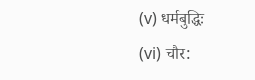(v) धर्मबुद्धिः
(vi) चौर: